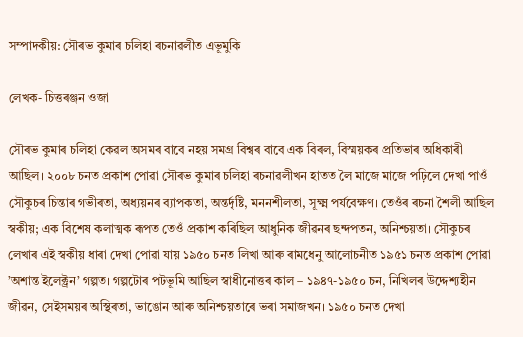সম্পাদকীয়: সৌৰভ কুমাৰ চলিহা ৰচনাৱলীত এভূমুকি

লেখক- চিত্তৰঞ্জন ওজা

সৌৰভ কুমাৰ চলিহা কেৱল অসমৰ বাবে নহয় সমগ্ৰ বিশ্বৰ বাবে এক বিৰল, বিস্ময়কৰ প্ৰতিভাৰ অধিকাৰী আছিল। ২০০৮ চনত প্ৰকাশ পোৱা সৌৰভ কুমাৰ চলিহা ৰচনাৱলীখন হাতত লৈ মাজে মাজে পঢ়িলে দেখা পাওঁ সৌকুচৰ চিন্তাৰ গভীৰতা, অধ্যয়নৰ ব্যাপকতা, অন্তৰ্দৃষ্টি, মননশীলতা, সূক্ষ্ম পৰ্যবেক্ষণ। তেওঁৰ ৰচনা শৈলী আছিল স্বকীয়; এক বিশেষ কলাত্মক ৰূপত তেওঁ প্ৰকাশ কৰিছিল আধুনিক জীৱনৰ ছন্দপতন, অনিশ্চয়তা। সৌকুচৰ লেখাৰ এই স্বকীয় ধাৰা দেখা পোৱা যায় ১৯৫০ চনত লিখা আৰু ৰামধেনু আলোচনীত ১৯৫১ চনত প্ৰকাশ পোৱা ’অশান্ত ইলেক্ট্ৰন’ গল্পত। গল্পটোৰ পটভূমি আছিল স্বাধীনোত্তৰ কাল – ১৯৪৭-১৯৫০ চন, নিখিলৰ উদ্দেশ্যহীন জীৱন, সেইসময়ৰ অস্থিৰতা, ভাঙোন আৰু অনিশ্চয়তাৰে ভৰা সমাজখন। ১৯৫০ চনত দেখা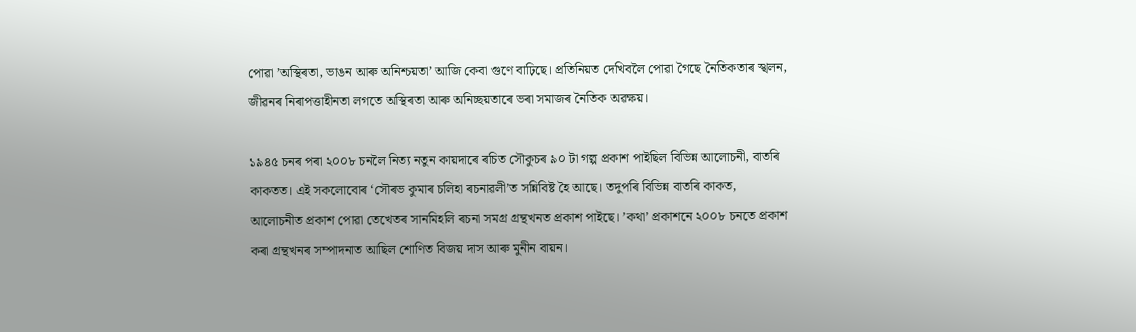পোৱা ’অস্থিৰতা, ভাঙন আৰু অনিশ্চয়তা’ আজি কেবা গুণে বাঢ়িছে। প্ৰতিনিয়ত দেখিবলৈ পোৱা গৈছে নৈতিকতাৰ স্খলন, জীৱনৰ নিৰাপত্তাহীনতা লগতে অস্থিৰতা আৰু অনিচ্ছয়তাৰে ভৰা সমাজৰ নৈতিক অৱক্ষয়।

১৯৪৫ চনৰ পৰা ২০০৮ চনলৈ নিত্য নতুন কায়দাৰে ৰচিত সৌকুচৰ ৯০ টা গল্প প্ৰকাশ পাইছিল বিভিন্ন আলোচনী, বাতৰি কাকতত। এই সকলোবোৰ ‘সৌৰভ কুমাৰ চলিহা ৰচনাৱলী’ত সন্নিবিষ্ট হৈ আছে। তদুপৰি বিভিন্ন বাতৰি কাকত, আলোচনীত প্ৰকাশ পোৱা তেখেতৰ সানমিহলি ৰচনা সমগ্ৰ গ্ৰন্থখনত প্ৰকাশ পাইছে। ’কথা’ প্ৰকাশনে ২০০৮ চনতে প্ৰকাশ কৰা গ্ৰন্থখনৰ সম্পাদনাত আছিল শোণিত বিজয় দাস আৰু মুনীন বায়ন।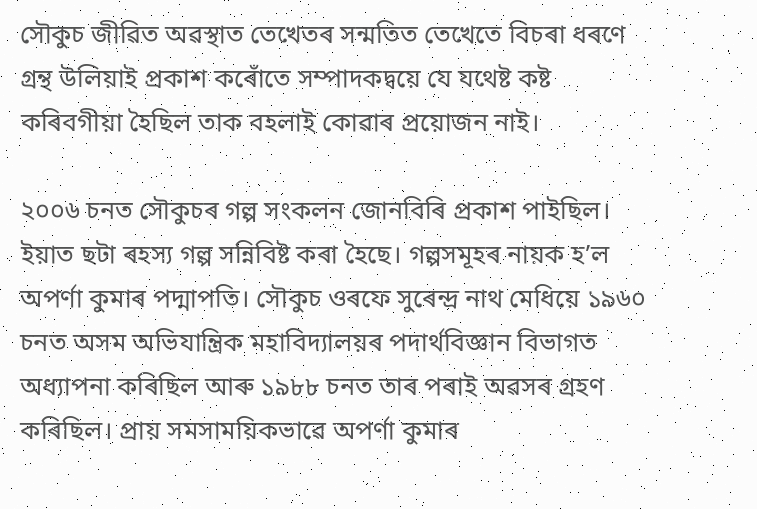সৌকুচ জীৱিত অৱস্থাত তেখেতৰ সন্মতিত তেখেতে বিচৰা ধৰণে গ্ৰন্থ উলিয়াই প্ৰকাশ কৰোঁতে সম্পাদকদ্বয়ে যে যথেষ্ট কষ্ট কৰিবগীয়া হৈছিল তাক বহলাই কোৱাৰ প্ৰয়োজন নাই।

২০০৬ চনত সৌকুচৰ গল্প সংকলন জোনবিৰি প্ৰকাশ পাইছিল। ইয়াত ছটা ৰহস্য গল্প সন্নিবিষ্ট কৰা হৈছে। গল্পসমূহৰ নায়ক হ’ল অপৰ্ণা কুমাৰ পদ্মাপতি। সৌকুচ ওৰফে সুৰেন্দ্ৰ নাথ মেধিয়ে ১৯৬০ চনত অসম অভিযান্ত্ৰিক মহাবিদ্যালয়ৰ পদাৰ্থবিজ্ঞান বিভাগত অধ্যাপনা কৰিছিল আৰু ১৯৮৮ চনত তাৰ পৰাই অৱসৰ গ্ৰহণ কৰিছিল। প্ৰায় সমসাময়িকভাৱে অপৰ্ণা কুমাৰ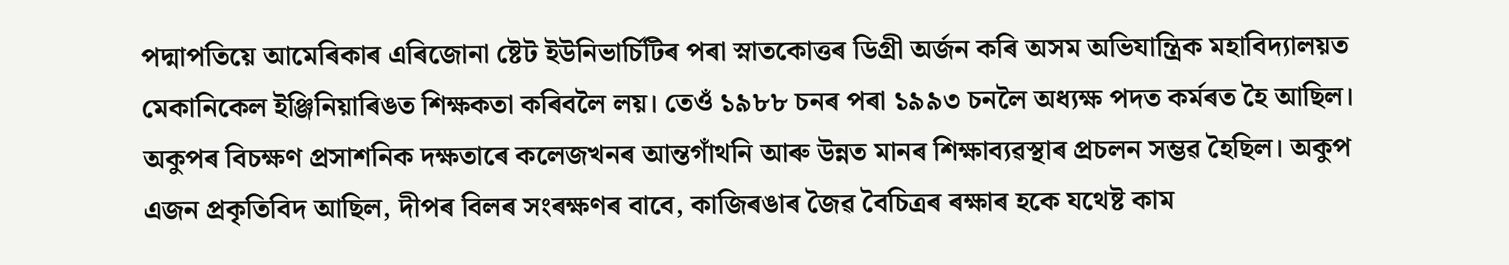পদ্মাপতিয়ে আমেৰিকাৰ এৰিজোনা ষ্টেট ইউনিভাৰ্চিটিৰ পৰা স্নাতকোত্তৰ ডিগ্ৰী অৰ্জন কৰি অসম অভিযান্ত্ৰিক মহাবিদ্যালয়ত মেকানিকেল ইঞ্জিনিয়াৰিঙত শিক্ষকতা কৰিবলৈ লয়। তেওঁ ১৯৮৮ চনৰ পৰা ১৯৯৩ চনলৈ অধ্যক্ষ পদত কৰ্মৰত হৈ আছিল। অকুপৰ বিচক্ষণ প্ৰসাশনিক দক্ষতাৰে কলেজখনৰ আন্তগাঁথনি আৰু উন্নত মানৰ শিক্ষাব্যৱস্থাৰ প্ৰচলন সম্ভৱ হৈছিল। অকুপ এজন প্ৰকৃতিবিদ আছিল, দীপৰ বিলৰ সংৰক্ষণৰ বাবে, কাজিৰঙাৰ জৈৱ বৈচিত্ৰৰ ৰক্ষাৰ হকে যথেষ্ট কাম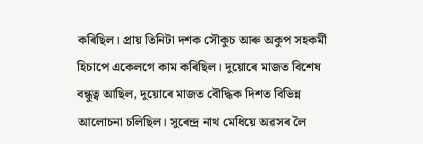কৰিছিল। প্ৰায় তিনিটা দশক সৌকুচ আৰু অকুপ সহকৰ্মী হিচাপে একেলগে কাম কৰিছিল। দুয়োৰে মাজত বিশেষ বন্ধুত্ব আছিল, দুয়োৰে মাজত বৌদ্ধিক দিশত বিভিন্ন আলোচনা চলিছিল। সুৰেন্দ্ৰ নাথ মেধিয়ে অৱসৰ লৈ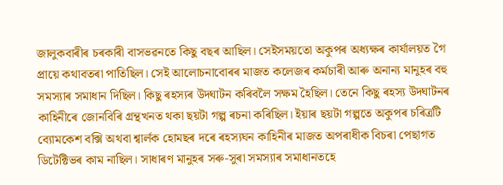জালুকবাৰীৰ চৰকাৰী বাসভৱনতে কিছু বছৰ আছিল। সেইসময়তো অকুপৰ অধ্যক্ষৰ কাৰ্যালয়ত গৈ প্ৰায়ে কথাবতৰা পাতিছিল। সেই আলোচনাবোৰৰ মাজত কলেজৰ কৰ্মচাৰী আৰু অনান্য মানুহৰ বহু সমস্যাৰ সমাধান দিছিল। কিছু ৰহস্যৰ উদ্ঘাটন কৰিবলৈ সক্ষম হৈছিল। তেনে কিছু ৰহস্য উদ্ঘাটনৰ কাহিনীৰে জোনবিৰি গ্ৰন্থখনত থকা ছয়টা গল্প ৰচনা কৰিছিল। ইয়াৰ ছয়টা গল্পতে অকুপৰ চৰিত্ৰটি ব্যোমকেশ বক্সি অথবা শ্বাৰ্লক হোমছৰ দৰে ৰহস্যঘন কাহিনীৰ মাজত অপৰাধীক বিচৰা পেছাগত ডিটেক্টিভৰ কাম নাছিল। সাধাৰণ মানুহৰ সৰু-সুৰা সমস্যাৰ সমাধানতহে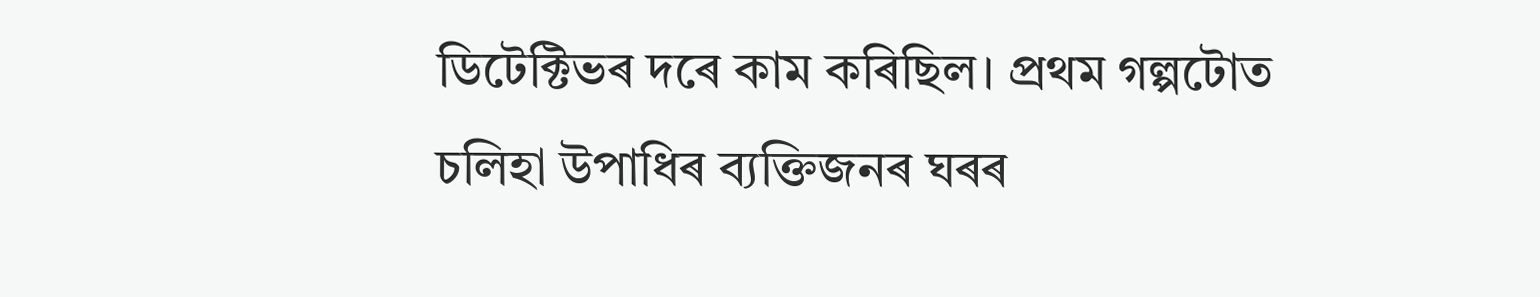ডিটেক্টিভৰ দৰে কাম কৰিছিল। প্ৰথম গল্পটোত চলিহা উপাধিৰ ব্যক্তিজনৰ ঘৰৰ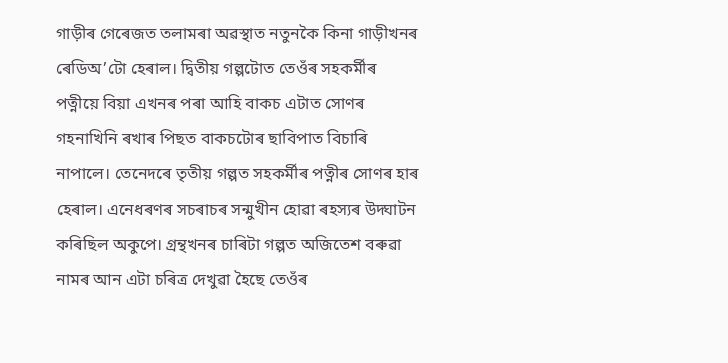গাড়ীৰ গেৰেজত তলামৰা অৱস্থাত নতুনকৈ কিনা গাড়ীখনৰ ৰেডিঅ’টো হেৰাল। দ্বিতীয় গল্পটোত তেওঁৰ সহকৰ্মীৰ পত্নীয়ে বিয়া এখনৰ পৰা আহি বাকচ এটাত সোণৰ গহনাখিনি ৰখাৰ পিছত বাকচটোৰ ছাবিপাত বিচাৰি নাপালে। তেনেদৰে তৃতীয় গল্পত সহকৰ্মীৰ পত্নীৰ সোণৰ হাৰ হেৰাল। এনেধৰণৰ সচৰাচৰ সন্মুখীন হোৱা ৰহস্যৰ উদ্ঘাটন কৰিছিল অকুপে। গ্ৰন্থখনৰ চাৰিটা গল্পত অজিতেশ বৰুৱা নামৰ আন এটা চৰিত্ৰ দেখুৱা হৈছে তেওঁৰ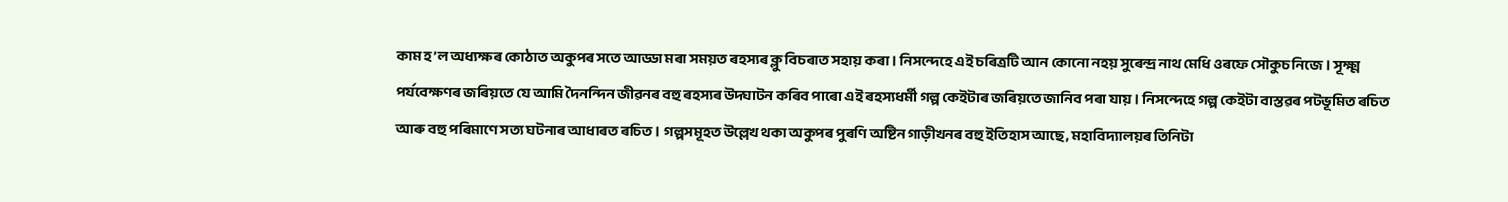কাম হ’ল অধ্যক্ষৰ কোঠাত অকুপৰ সতে আড্ডা মৰা সময়ত ৰহস্যৰ ক্লু বিচৰাত সহায় কৰা। নিসন্দেহে এই চৰিত্ৰটি আন কোনো নহয় সুৰেন্দ্ৰ নাথ মেধি ওৰফে সৌকুচ নিজে। সূক্ষ্ম পৰ্যবেক্ষণৰ জৰিয়তে যে আমি দৈনন্দিন জীৱনৰ বহু ৰহস্যৰ উদ্ঘাটন কৰিব পাৰো এই ৰহস্যধৰ্মী গল্প কেইটাৰ জৰিয়তে জানিব পৰা যায়। নিসন্দেহে গল্প কেইটা বাস্তৱৰ পটভূমিত ৰচিত আৰু বহু পৰিমাণে সত্য ঘটনাৰ আধাৰত ৰচিত। গল্পসমূহত উল্লেখ থকা অকুপৰ পুৰণি অষ্টিন গাড়ীখনৰ বহু ইতিহাস আছে, মহাবিদ্যালয়ৰ তিনিটা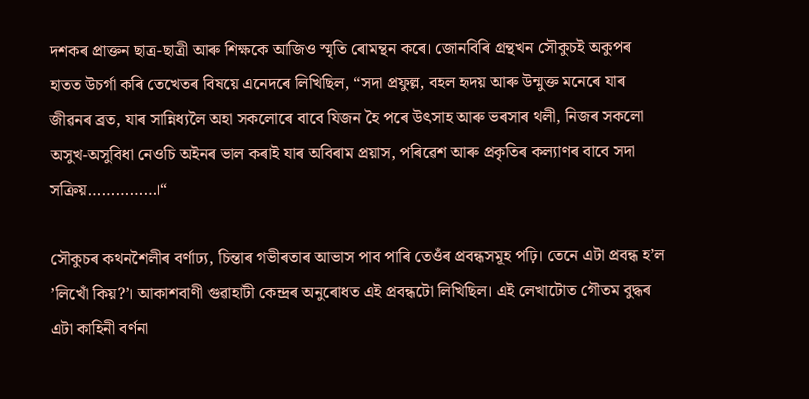দশকৰ প্ৰাক্তন ছাত্ৰ-ছাত্ৰী আৰু শিক্ষকে আজিও স্মৃতি ৰোমন্থন কৰে। জোনবিৰি গ্ৰন্থখন সৌকুচই অকুপৰ হাতত উচৰ্গা কৰি তেখেতৰ বিষয়ে এনেদৰে লিখিছিল, “সদা প্ৰফুল্ল, বহল হৃদয় আৰু উন্মুক্ত মনেৰে যাৰ জীৱনৰ ব্ৰত, যাৰ সান্নিধ্যলৈ অহা সকলোৰে বাবে যিজন হৈ পৰে উৎসাহ আৰু ভৰসাৰ থলী, নিজৰ সকলো অসুখ-অসুবিধা নেওচি অইনৰ ভাল কৰাই যাৰ অবিৰাম প্ৰয়াস, পৰিৱেশ আৰু প্ৰকৃতিৰ কল্যাণৰ বাবে সদা সক্ৰিয়……………।“

সৌকুচৰ কথনশৈলীৰ বৰ্ণাঢ্য, চিন্তাৰ গভীৰতাৰ আভাস পাব পাৰি তেওঁৰ প্ৰবন্ধসমূহ পঢ়ি। তেনে এটা প্ৰবন্ধ হ’ল ’লিখোঁ কিয়?’। আকাশবাণী গুৱাহাটী কেন্দ্ৰৰ অনুৰোধত এই প্ৰবন্ধটো লিখিছিল। এই লেখাটোত গৌতম বুদ্ধৰ এটা কাহিনী বৰ্ণনা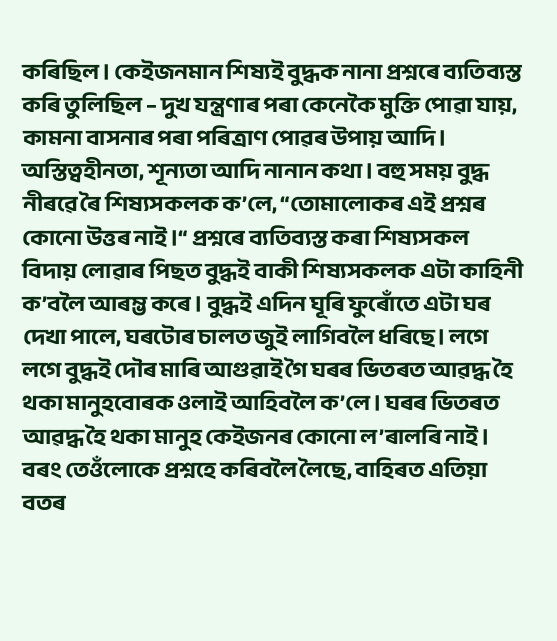কৰিছিল। কেইজনমান শিষ্যই বুদ্ধক নানা প্ৰশ্নৰে ব্যতিব্যস্ত কৰি তুলিছিল – দুখ যন্ত্ৰণাৰ পৰা কেনেকৈ মুক্তি পোৱা যায়, কামনা বাসনাৰ পৰা পৰিত্ৰাণ পোৱৰ উপায় আদি। অস্তিত্বহীনতা, শূন্যতা আদি নানান কথা। বহু সময় বুদ্ধ নীৰৱে ৰৈ শিষ্যসকলক ক’লে, “তোমালোকৰ এই প্ৰশ্নৰ কোনো উত্তৰ নাই।“ প্ৰশ্নৰে ব্যতিব্যস্ত কৰা শিষ্যসকল বিদায় লোৱাৰ পিছত বুদ্ধই বাকী শিষ্যসকলক এটা কাহিনী ক’বলৈ আৰম্ভ কৰে। বুদ্ধই এদিন ঘূৰি ফুৰোঁতে এটা ঘৰ দেখা পালে, ঘৰটোৰ চালত জুই লাগিবলৈ ধৰিছে। লগে লগে বুদ্ধই দৌৰ মাৰি আগুৱাই গৈ ঘৰৰ ভিতৰত আৱদ্ধ হৈ থকা মানুহবোৰক ওলাই আহিবলৈ ক’লে। ঘৰৰ ভিতৰত আৱদ্ধ হৈ থকা মানুহ কেইজনৰ কোনো ল’ৰালৰি নাই। বৰং তেওঁলোকে প্ৰশ্নহে কৰিবলৈ লৈছে, বাহিৰত এতিয়া বতৰ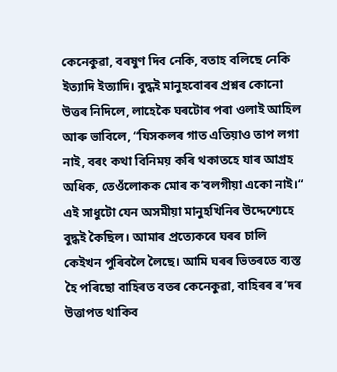কেনেকুৱা, বৰষুণ দিব নেকি, বতাহ বলিছে নেকি ইত্যাদি ইত্যাদি। বুদ্ধই মানুহবোৰৰ প্ৰশ্নৰ কোনো উত্তৰ নিদিলে, লাহেকৈ ঘৰটোৰ পৰা ওলাই আহিল আৰু ভাবিলে, “যিসকলৰ গাত এতিয়াও তাপ লগা নাই, বৰং কথা বিনিময় কৰি থকাতহে যাৰ আগ্ৰহ অধিক, তেওঁলোকক মোৰ ক’বলগীয়া একো নাই।“ এই সাধুটো যেন অসমীয়া মানুহখিনিৰ উদ্দেশ্যেহে বুদ্ধই কৈছিল। আমাৰ প্ৰত্যেকৰে ঘৰৰ চালি কেইখন পুৰিবলৈ লৈছে। আমি ঘৰৰ ভিতৰতে ব্যস্ত হৈ পৰিছো বাহিৰত বতৰ কেনেকুৱা, বাহিৰৰ ৰ’দৰ উত্তাপত থাকিব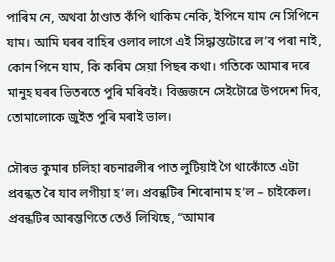পাৰিম নে, অথবা ঠাণ্ডাত কঁপি থাকিম নেকি, ইপিনে যাম নে সিপিনে যাম। আমি ঘৰৰ বাহিৰ ওলাব লাগে এই সিদ্ধান্তটোৱে ল’ব পৰা নাই, কোন পিনে যাম, কি কৰিম সেয়া পিছৰ কথা। গতিকে আমাৰ দৰে মানুহ ঘৰৰ ভিতৰতে পুৰি মৰিবই। বিজ্ঞজনে সেইটোৱে উপদেশ দিব, তোমালোকে জুইত পুৰি মৰাই ভাল।

সৌৰভ কুমাৰ চলিহা ৰচনাৱলীৰ পাত লুটিয়াই গৈ থাকোঁতে এটা প্ৰবন্ধত ৰৈ যাব লগীয়া হ’ল। প্ৰবন্ধটিৰ শিৰোনাম হ’ল – চাইকেল। প্ৰবন্ধটিৰ আৰম্ভণিতে তেওঁ লিখিছে, “আমাৰ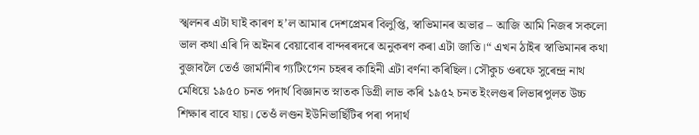স্খলনৰ এটা ঘাই কাৰণ হ’ল আমাৰ দেশপ্ৰেমৰ বিলুপ্তি, স্বাভিমানৰ অভাৱ – আজি আমি নিজৰ সকলো ভাল কথা এৰি দি অইনৰ বেয়াবোৰ বান্দৰৰদৰে অনুকৰণ কৰা এটা জাতি।“ এখন ঠাইৰ স্বাভিমানৰ কথা বুজাবলৈ তেওঁ জাৰ্মানীৰ গ্যটিংগেন চহৰৰ কাহিনী এটা বৰ্ণনা কৰিছিল। সৌকুচ ওৰফে সুৰেন্দ্ৰ নাথ মেধিয়ে ১৯৫০ চনত পদাৰ্থ বিজ্ঞানত স্নাতক ডিগ্ৰী লাভ কৰি ১৯৫২ চনত ইংলণ্ডৰ লিভাৰপুলত উচ্চ শিক্ষাৰ বাবে যায়। তেওঁ লণ্ডন ইউনিভাৰ্ছিটিৰ পৰা পদাৰ্থ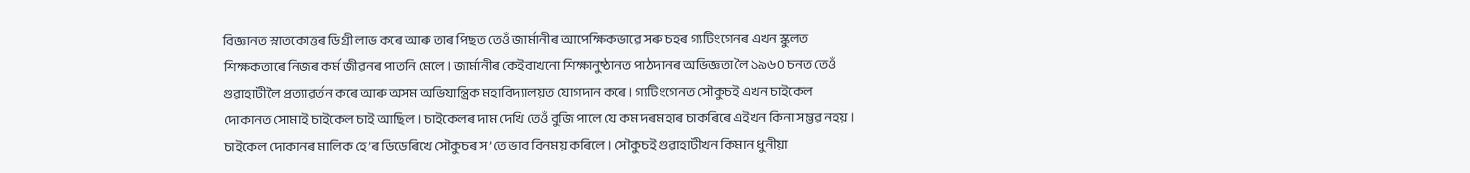বিজ্ঞানত স্নাতকোত্তৰ ডিগ্ৰী লাভ কৰে আৰু তাৰ পিছত তেওঁ জাৰ্মানীৰ আপেক্ষিকভাৱে সৰু চহৰ গ্যটিংগেনৰ এখন স্কুলত শিক্ষকতাৰে নিজৰ কৰ্ম জীৱনৰ পাতনি মেলে। জাৰ্মানীৰ কেইবাখনো শিক্ষানুষ্ঠানত পাঠদানৰ অভিজ্ঞতা লৈ ১৯৬০ চনত তেওঁ গুৱাহাটীলৈ প্ৰত্যাৱৰ্তন কৰে আৰু অসম অভিযান্ত্ৰিক মহাবিদ্যালয়ত যোগদান কৰে। গ্যটিংগেনত সৌকুচই এখন চাইকেল দোকানত সোমাই চাইকেল চাই আছিল। চাইকেলৰ দাম দেখি তেওঁ বুজি পালে যে কম দৰমহাৰ চাকৰিৰে এইখন কিনা সম্ভৱ নহয়। চাইকেল দোকানৰ মালিক হে’ৰ ডিডেৰিখে সৌকুচৰ স’তে ভাব বিনময় কৰিলে। সৌকুচই গুৱাহাটীখন কিমান ধুনীয়া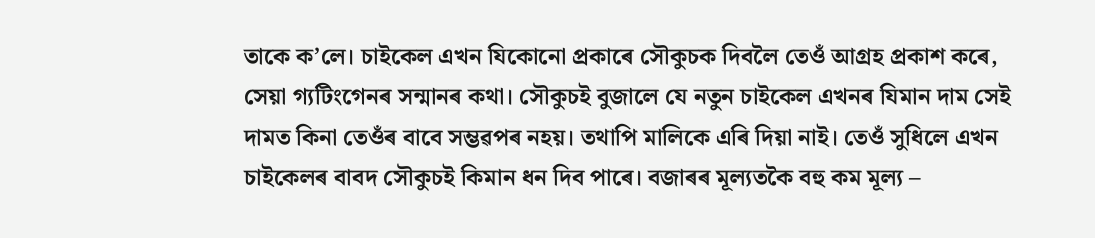তাকে ক’লে। চাইকেল এখন যিকোনো প্ৰকাৰে সৌকুচক দিবলৈ তেওঁ আগ্ৰহ প্ৰকাশ কৰে, সেয়া গ্যটিংগেনৰ সন্মানৰ কথা। সৌকুচই বুজালে যে নতুন চাইকেল এখনৰ যিমান দাম সেই দামত কিনা তেওঁৰ বাবে সম্ভৱপৰ নহয়। তথাপি মালিকে এৰি দিয়া নাই। তেওঁ সুধিলে এখন চাইকেলৰ বাবদ সৌকুচই কিমান ধন দিব পাৰে। বজাৰৰ মূল্যতকৈ বহু কম মূল্য –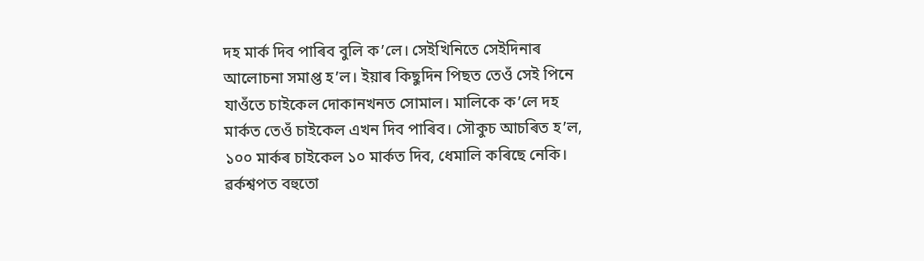দহ মাৰ্ক দিব পাৰিব বুলি ক’লে। সেইখিনিতে সেইদিনাৰ আলোচনা সমাপ্ত হ’ল। ইয়াৰ কিছুদিন পিছত তেওঁ সেই পিনে যাওঁতে চাইকেল দোকানখনত সোমাল। মালিকে ক’লে দহ মাৰ্কত তেওঁ চাইকেল এখন দিব পাৰিব। সৌকুচ আচৰিত হ’ল, ১০০ মাৰ্কৰ চাইকেল ১০ মাৰ্কত দিব, ধেমালি কৰিছে নেকি। ৱৰ্কশ্বপত বহুতো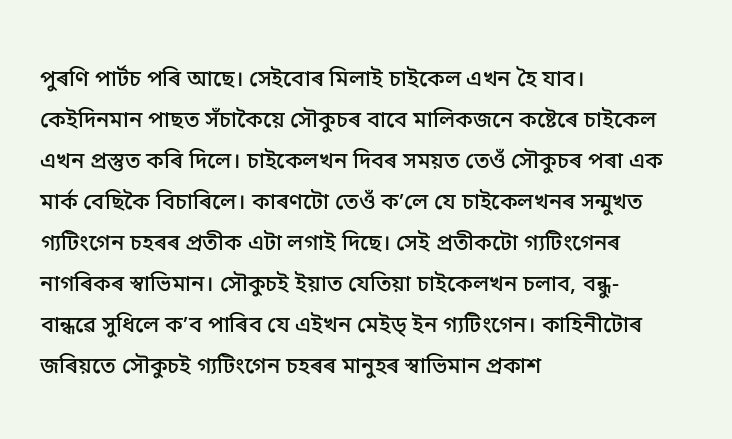পুৰণি পাৰ্টচ পৰি আছে। সেইবোৰ মিলাই চাইকেল এখন হৈ যাব। কেইদিনমান পাছত সঁচাকৈয়ে সৌকুচৰ বাবে মালিকজনে কষ্টেৰে চাইকেল এখন প্ৰস্তুত কৰি দিলে। চাইকেলখন দিবৰ সময়ত তেওঁ সৌকুচৰ পৰা এক মাৰ্ক বেছিকৈ বিচাৰিলে। কাৰণটো তেওঁ ক’লে যে চাইকেলখনৰ সন্মুখত গ্যটিংগেন চহৰৰ প্ৰতীক এটা লগাই দিছে। সেই প্ৰতীকটো গ্যটিংগেনৰ নাগৰিকৰ স্বাভিমান। সৌকুচই ইয়াত যেতিয়া চাইকেলখন চলাব, বন্ধু-বান্ধৱে সুধিলে ক’ব পাৰিব যে এইখন মেইড্ ইন গ্যটিংগেন। কাহিনীটোৰ জৰিয়তে সৌকুচই গ্যটিংগেন চহৰৰ মানুহৰ স্বাভিমান প্ৰকাশ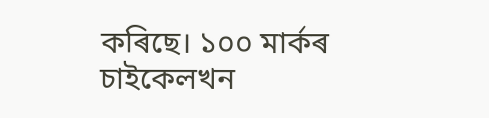কৰিছে। ১০০ মাৰ্কৰ চাইকেলখন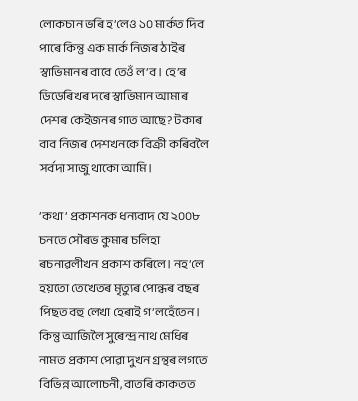লোকচান ভৰি হ’লেও ১০ মাৰ্কত দিব পাৰে কিন্তু এক মাৰ্ক নিজৰ ঠাইৰ স্বাভিমানৰ বাবে তেওঁ ল’ব। হে’ৰ ডিডেৰিখৰ দৰে স্বাভিমান আমাৰ দেশৰ কেইজনৰ গাত আছে? টকাৰ বাব নিজৰ দেশখনকে বিক্ৰী কৰিবলৈ সৰ্বদা সাজু থাকো আমি।

’কথা’ প্ৰকাশনক ধন্যবাদ যে ২০০৮ চনতে সৌৰভ কুমাৰ চলিহা ৰচনাৱলীখন প্ৰকাশ কৰিলে। নহ’লে হয়তো তেখেতৰ মৃত্যুৰ পোন্ধৰ বছৰ পিছত বহু লেখা হেৰাই গ’লহেঁতেন। কিন্তু আজিলৈ সুৰেন্দ্ৰ নাথ মেধিৰ নামত প্ৰকাশ পোৱা দুখন গ্ৰন্থৰ লগতে বিভিন্ন আলোচনী, বাতৰি কাকতত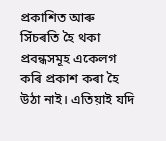প্ৰকাশিত আৰু সিঁচৰতি হৈ থকা প্ৰবন্ধসমূহ একেলগ কৰি প্ৰকাশ কৰা হৈ উঠা নাই। এতিয়াই যদি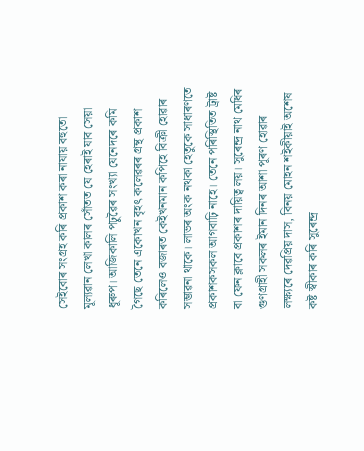সেইবোৰ সংগ্ৰহ কৰি প্ৰকাশ কৰা নাযায় বহুতো মূল্যৱান লেখা কালৰ সোঁতত যে হেৰাই যাব সেয়া ধূৰুপ। আজিকালি পঢ়ুৱৈৰ সংখ্যা যেনেদৰে কমি গৈছে তেনে একোখন বৃহৎ কলেৱৰৰ গ্ৰন্থ প্ৰকাশ কৰিলেও বজাৰত কেইখনমান কপিহে বিক্ৰী হোৱাৰ সম্ভাৱনা থাকে। লাভৰ অংক নথকা হেতুকে সাধাৰণতে প্ৰকাশকসকল আগবাঢ়ি নাহে। তেনে পৰিস্থিতিত ট্ৰাষ্ট বা ফেন ক্লাবে প্ৰকাশৰ দায়িত্ব লয়। সুৰেন্দ্ৰ নাথ মেধিৰ গুণগ্ৰাহী সকলৰ ইমান দিনৰ আশা পূৰণ হোৱাৰ লক্ষ্যৰে দেৱপ্রিয় দাস, বিনয় মোহন শইকীয়াই অশেষ কষ্ট স্বীকাৰ কৰি সুৰেন্দ্ৰ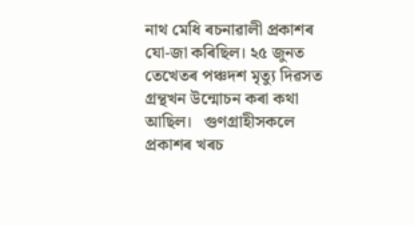নাথ মেধি ৰচনাৱালী প্ৰকাশৰ যো-জা কৰিছিল। ২৫ জুনত তেখেতৰ পঞ্চদশ মৃত্যু দিৱসত গ্ৰন্থখন উন্মোচন কৰা কথা আছিল।   গুণগ্ৰাহীসকলে প্ৰকাশৰ খৰচ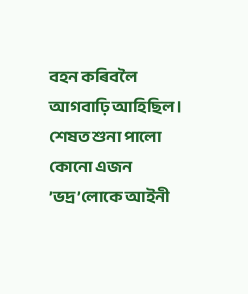বহন কৰিবলৈ আগবাঢ়ি আহিছিল। শেষত শুনা পালো কোনো এজন ’ভদ্ৰ’লোকে আইনী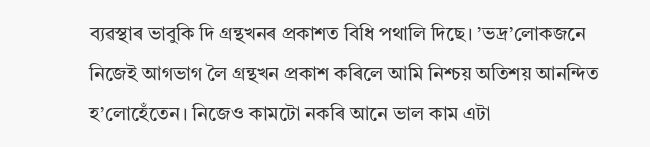ব্যৱস্থাৰ ভাবুকি দি গ্ৰন্থখনৰ প্ৰকাশত বিধি পথালি দিছে। ’ভদ্ৰ’লোকজনে নিজেই আগভাগ লৈ গ্ৰন্থখন প্ৰকাশ কৰিলে আমি নিশ্চয় অতিশয় আনন্দিত হ’লোহেঁতেন। নিজেও কামটো নকৰি আনে ভাল কাম এটা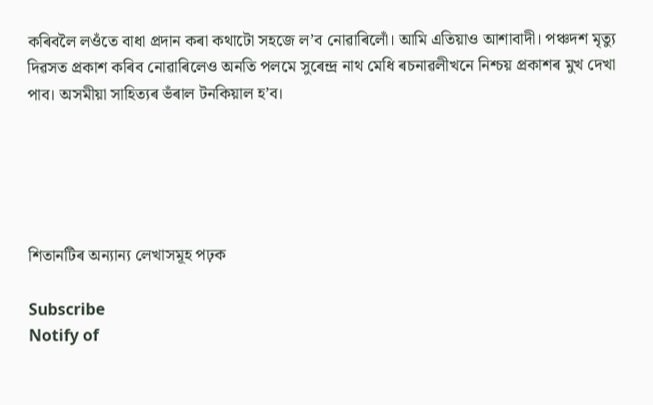কৰিবলৈ লওঁতে বাধা প্ৰদান কৰা কথাটো সহজে ল’ব নোৱাৰিলোঁ। আমি এতিয়াও আশাবাদী। পঞ্চদশ মৃত্যু দিৱসত প্ৰকাশ কৰিব নোৱাৰিলেও অনতি পলমে সুৰেন্দ্ৰ নাথ মেধি ৰচনাৱলীখনে নিশ্চয় প্ৰকাশৰ মুখ দেখা পাব। অসমীয়া সাহিত্যৰ ভঁৰাল টনকিয়াল হ’ব।





শিতানটিৰ অন্যান্য লেখাসমূহ পঢ়ক

Subscribe
Notify of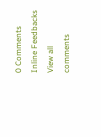0 Comments
Inline Feedbacks
View all comments